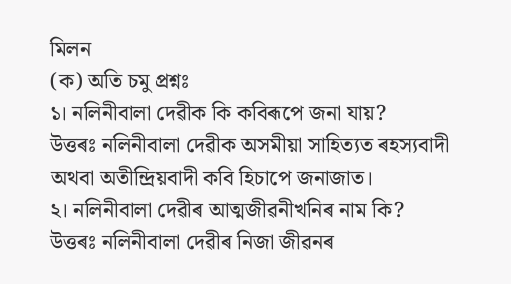মিলন
(ক) অতি চমু প্ৰশ্নঃ
১। নলিনীবালা দেৱীক কি কবিৰূপে জনা যায়?
উত্তৰঃ নলিনীবালা দেৱীক অসমীয়া সাহিত্যত ৰহস্যবাদী অথবা অতীন্দ্ৰিয়বাদী কবি হিচাপে জনাজাত।
২। নলিনীবালা দেৱীৰ আত্মজীৱনীখনিৰ নাম কি?
উত্তৰঃ নলিনীবালা দেৱীৰ নিজা জীৱনৰ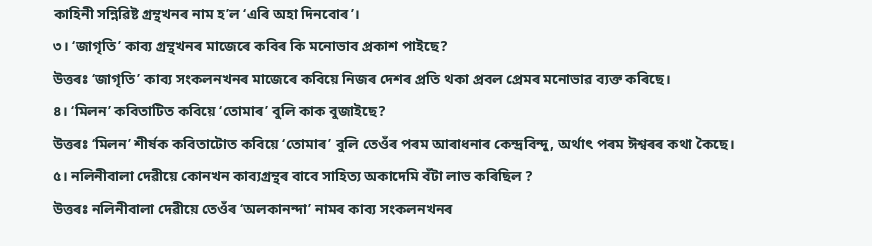কাহিনী সন্নিৱিষ্ট গ্ৰন্থখনৰ নাম হ’ল ‘এৰি অহা দিনবোৰ’।
৩। ‘জাগৃতি’ কাব্য গ্রন্থখনৰ মাজেৰে কবিৰ কি মনোভাব প্রকাশ পাইছে?
উত্তৰঃ ‘জাগৃতি’ কাব্য সংকলনখনৰ মাজেৰে কবিয়ে নিজৰ দেশৰ প্ৰতি থকা প্ৰবল প্ৰেমৰ মনোভাৱ ব্যক্ত কৰিছে।
৪। ‘মিলন’ কবিতাটিত কবিয়ে ‘তোমাৰ’ বুলি কাক বুজাইছে?
উত্তৰঃ ‘মিলন’ শীৰ্ষক কবিতাটোত কবিয়ে ‘তোমাৰ’ বুলি তেওঁৰ পৰম আৰাধনাৰ কেন্দ্ৰবিন্দু, অৰ্থাৎ পৰম ঈশ্বৰৰ কথা কৈছে।
৫। নলিনীবালা দেৱীয়ে কোনখন কাব্যগ্রন্থৰ বাবে সাহিত্য অকাদেমি বঁটা লাভ কৰিছিল ?
উত্তৰঃ নলিনীবালা দেৱীয়ে তেওঁৰ ‘অলকানন্দা’ নামৰ কাব্য সংকলনখনৰ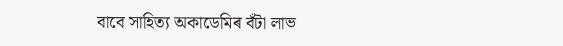বাবে সাহিত্য অকাডেমিৰ বঁটা লাভ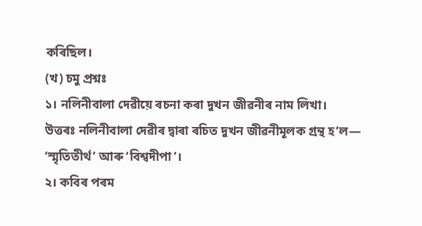কৰিছিল।
(খ) চমু প্ৰশ্নঃ
১। নলিনীবালা দেৱীয়ে ৰচনা কৰা দুখন জীৱনীৰ নাম লিখা।
উত্তৰঃ নলিনীবালা দেৱীৰ দ্বাৰা ৰচিত দুখন জীৱনীমূলক গ্ৰন্থ হ’ল— ‘স্মৃতিতীর্থ’ আৰু ‘বিশ্বদীপা’।
২। কবিৰ পৰম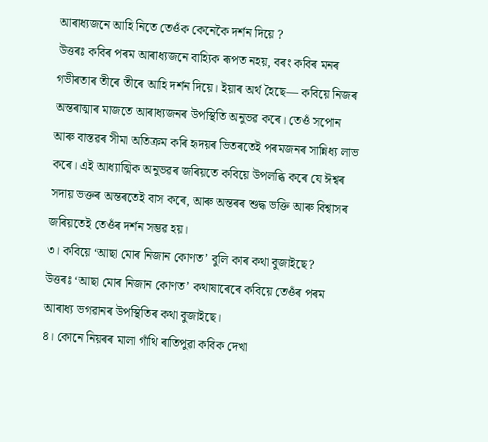আৰাধ্যজনে আহি নিতে তেওঁক কেনেকৈ দর্শন দিয়ে ?
উত্তৰঃ কবিৰ পৰম আৰাধ্যজনে বাহ্যিক ৰূপত নহয়, বৰং কবিৰ মনৰ গভীৰতাৰ তীৰে তীৰে আহি দৰ্শন দিয়ে। ইয়াৰ অৰ্থ হৈছে— কবিয়ে নিজৰ অন্তৰাত্মাৰ মাজতে আৰাধ্যজনৰ উপস্থিতি অনুভৱ কৰে। তেওঁ সপোন আৰু বাস্তৱৰ সীমা অতিক্ৰম কৰি হৃদয়ৰ ভিতৰতেই পৰমজনৰ সান্নিধ্য লাভ কৰে। এই আধ্যাত্মিক অনুভৱৰ জৰিয়তে কবিয়ে উপলব্ধি কৰে যে ঈশ্বৰ সদায় ভক্তৰ অন্তৰতেই বাস কৰে, আৰু অন্তৰৰ শুদ্ধ ভক্তি আৰু বিশ্বাসৰ জৰিয়তেই তেওঁৰ দৰ্শন সম্ভৱ হয়।
৩। কবিয়ে ‘আছা মোৰ নিজান কোণত’ বুলি কাৰ কথা বুজাইছে?
উত্তৰঃ ‘আছা মোৰ নিজান কোণত’ কথাষাৰেৰে কবিয়ে তেওঁৰ পৰম আৰাধ্য ভগৱানৰ উপস্থিতিৰ কথা বুজাইছে।
৪। কোনে নিয়ৰৰ মালা গাঁথি ৰাতিপুৱা কবিক দেখা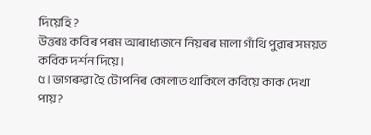দিয়েহি ?
উত্তৰঃ কবিৰ পৰম আৰাধ্যজনে নিয়ৰৰ মালা গাঁথি পুৱাৰ সময়ত কবিক দৰ্শন দিয়ে।
৫। ভাগৰুৱা হৈ টোপনিৰ কোলাত থাকিলে কবিয়ে কাক দেখা পায়?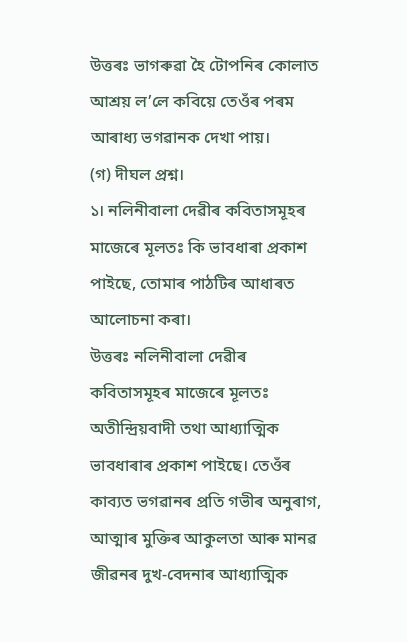উত্তৰঃ ভাগৰুৱা হৈ টোপনিৰ কোলাত আশ্ৰয় ল’লে কবিয়ে তেওঁৰ পৰম আৰাধ্য ভগৱানক দেখা পায়।
(গ) দীঘল প্রশ্ন।
১। নলিনীবালা দেৱীৰ কবিতাসমূহৰ মাজেৰে মূলতঃ কি ভাবধাৰা প্ৰকাশ পাইছে, তোমাৰ পাঠটিৰ আধাৰত আলোচনা কৰা।
উত্তৰঃ নলিনীবালা দেৱীৰ কবিতাসমূহৰ মাজেৰে মূলতঃ অতীন্দ্ৰিয়বাদী তথা আধ্যাত্মিক ভাবধাৰাৰ প্ৰকাশ পাইছে। তেওঁৰ কাব্যত ভগৱানৰ প্ৰতি গভীৰ অনুৰাগ, আত্মাৰ মুক্তিৰ আকুলতা আৰু মানৱ জীৱনৰ দুখ-বেদনাৰ আধ্যাত্মিক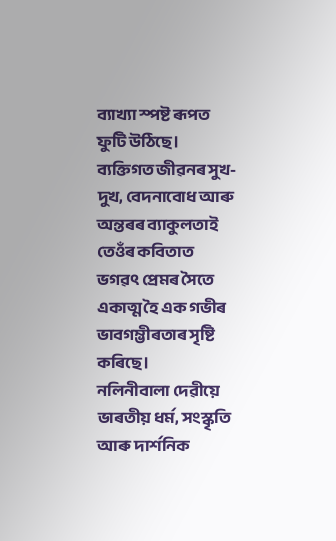ব্যাখ্যা স্পষ্ট ৰূপত ফুটি উঠিছে। ব্যক্তিগত জীৱনৰ সুখ-দুখ, বেদনাবোধ আৰু অন্তৰৰ ব্যাকুলতাই তেওঁৰ কবিতাত ভগৱৎ প্ৰেমৰ সৈতে একাত্ম হৈ এক গভীৰ ভাবগম্ভীৰতাৰ সৃষ্টি কৰিছে।
নলিনীবালা দেৱীয়ে ভাৰতীয় ধৰ্ম, সংস্কৃতি আৰু দাৰ্শনিক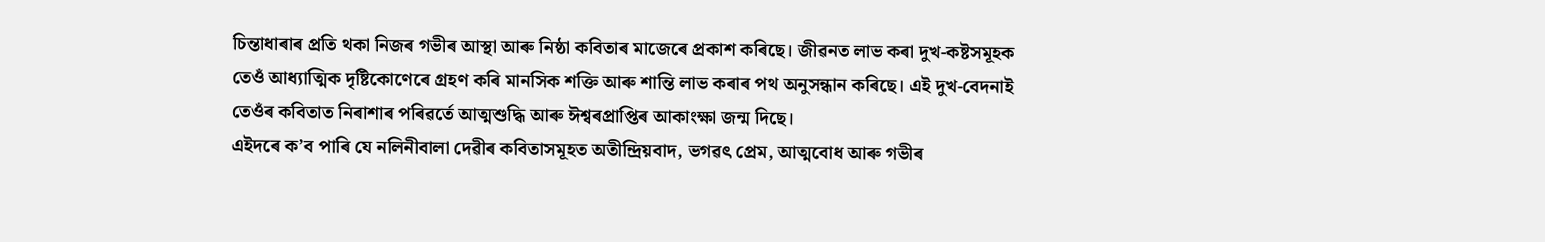চিন্তাধাৰাৰ প্ৰতি থকা নিজৰ গভীৰ আস্থা আৰু নিষ্ঠা কবিতাৰ মাজেৰে প্ৰকাশ কৰিছে। জীৱনত লাভ কৰা দুখ-কষ্টসমূহক তেওঁ আধ্যাত্মিক দৃষ্টিকোণেৰে গ্ৰহণ কৰি মানসিক শক্তি আৰু শান্তি লাভ কৰাৰ পথ অনুসন্ধান কৰিছে। এই দুখ-বেদনাই তেওঁৰ কবিতাত নিৰাশাৰ পৰিৱৰ্তে আত্মশুদ্ধি আৰু ঈশ্বৰপ্ৰাপ্তিৰ আকাংক্ষা জন্ম দিছে।
এইদৰে ক’ব পাৰি যে নলিনীবালা দেৱীৰ কবিতাসমূহত অতীন্দ্ৰিয়বাদ, ভগৱৎ প্ৰেম, আত্মবোধ আৰু গভীৰ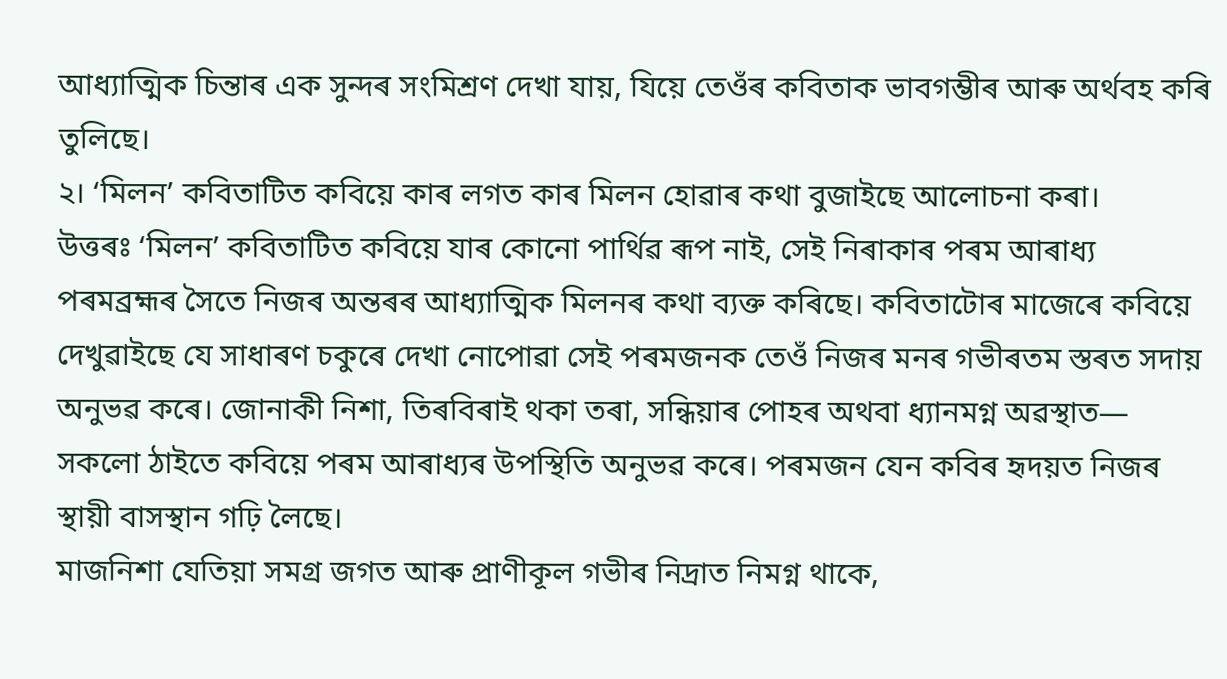আধ্যাত্মিক চিন্তাৰ এক সুন্দৰ সংমিশ্ৰণ দেখা যায়, যিয়ে তেওঁৰ কবিতাক ভাবগম্ভীৰ আৰু অৰ্থবহ কৰি তুলিছে।
২। ‘মিলন’ কবিতাটিত কবিয়ে কাৰ লগত কাৰ মিলন হোৱাৰ কথা বুজাইছে আলোচনা কৰা।
উত্তৰঃ ‘মিলন’ কবিতাটিত কবিয়ে যাৰ কোনো পাৰ্থিৱ ৰূপ নাই, সেই নিৰাকাৰ পৰম আৰাধ্য পৰমব্ৰহ্মৰ সৈতে নিজৰ অন্তৰৰ আধ্যাত্মিক মিলনৰ কথা ব্যক্ত কৰিছে। কবিতাটোৰ মাজেৰে কবিয়ে দেখুৱাইছে যে সাধাৰণ চকুৰে দেখা নোপোৱা সেই পৰমজনক তেওঁ নিজৰ মনৰ গভীৰতম স্তৰত সদায় অনুভৱ কৰে। জোনাকী নিশা, তিৰবিৰাই থকা তৰা, সন্ধিয়াৰ পোহৰ অথবা ধ্যানমগ্ন অৱস্থাত— সকলো ঠাইতে কবিয়ে পৰম আৰাধ্যৰ উপস্থিতি অনুভৱ কৰে। পৰমজন যেন কবিৰ হৃদয়ত নিজৰ স্থায়ী বাসস্থান গঢ়ি লৈছে।
মাজনিশা যেতিয়া সমগ্ৰ জগত আৰু প্ৰাণীকূল গভীৰ নিদ্ৰাত নিমগ্ন থাকে,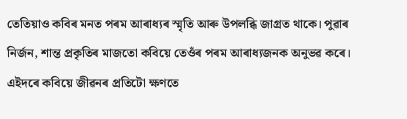তেতিয়াও কবিৰ মনত পৰম আৰাধ্যৰ স্মৃতি আৰু উপলব্ধি জাগ্ৰত থাকে। পুৱাৰ নিৰ্জন, শান্ত প্ৰকৃতিৰ মাজতো কবিয়ে তেওঁৰ পৰম আৰাধ্যজনক অনুভৱ কৰে। এইদৰে কবিয়ে জীৱনৰ প্ৰতিটো ক্ষণতে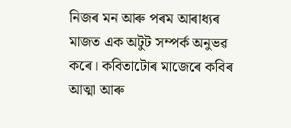নিজৰ মন আৰু পৰম আৰাধ্যৰ মাজত এক অটুট সম্পৰ্ক অনুভৱ কৰে। কবিতাটোৰ মাজেৰে কবিৰ আত্মা আৰু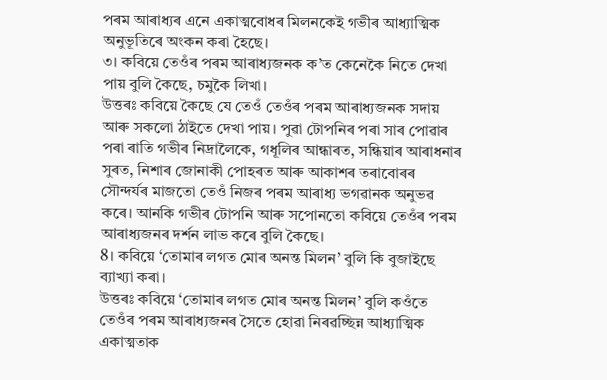পৰম আৰাধ্যৰ এনে একাত্মবোধৰ মিলনকেই গভীৰ আধ্যাত্মিক অনুভূতিৰে অংকন কৰা হৈছে।
৩। কবিয়ে তেওঁৰ পৰম আৰাধ্যজনক ক’ত কেনেকৈ নিতে দেখা পায় বুলি কৈছে, চমুকৈ লিখা।
উত্তৰঃ কবিয়ে কৈছে যে তেওঁ তেওঁৰ পৰম আৰাধ্যজনক সদায় আৰু সকলো ঠাইতে দেখা পায়। পুৱা টোপনিৰ পৰা সাৰ পোৱাৰ পৰা ৰাতি গভীৰ নিদ্ৰালৈকে, গধূলিৰ আন্ধাৰত, সন্ধিয়াৰ আৰাধনাৰ সুৰত, নিশাৰ জোনাকী পোহৰত আৰু আকাশৰ তৰাবোৰৰ সৌন্দৰ্যৰ মাজতো তেওঁ নিজৰ পৰম আৰাধ্য ভগৱানক অনুভৱ কৰে। আনকি গভীৰ টোপনি আৰু সপোনতো কবিয়ে তেওঁৰ পৰম আৰাধ্যজনৰ দৰ্শন লাভ কৰে বুলি কৈছে।
8। কবিয়ে ‘তোমাৰ লগত মোৰ অনন্ত মিলন’ বুলি কি বুজাইছে ব্যাখ্যা কৰা।
উত্তৰঃ কবিয়ে ‘তোমাৰ লগত মোৰ অনন্ত মিলন’ বুলি কওঁতে তেওঁৰ পৰম আৰাধ্যজনৰ সৈতে হোৱা নিৰৱচ্ছিন্ন আধ্যাত্মিক একাত্মতাক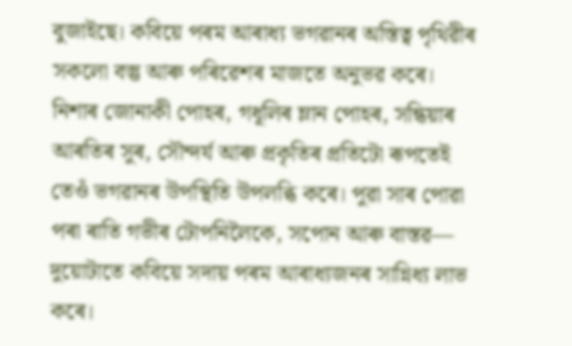বুজাইছে। কবিয়ে পৰম আৰাধ্য ভগৱানৰ অস্তিত্ব পৃথিৱীৰ সকলো বস্তু আৰু পৰিৱেশৰ মাজতে অনুভৱ কৰে। নিশাৰ জোনাকী পোহৰ, গধূলিৰ ম্লান পোহৰ, সন্ধিয়াৰ আৰতিৰ সুৰ, সৌন্দৰ্য আৰু প্ৰকৃতিৰ প্ৰতিটো ৰূপতেই তেওঁ ভগৱানৰ উপস্থিতি উপলব্ধি কৰে। পুৱা সাৰ পোৱা পৰা ৰাতি গভীৰ টোপনিলৈকে, সপোন আৰু বাস্তৱ— দুয়োটাতে কবিয়ে সদায় পৰম আৰাধ্যজনৰ সান্নিধ্য লাভ কৰে।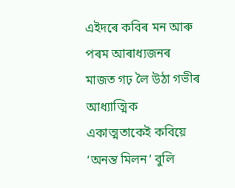এইদৰে কবিৰ মন আৰু পৰম আৰাধ্যজনৰ মাজত গঢ় লৈ উঠা গভীৰ আধ্যাত্মিক একাত্মতাকেই কবিয়ে ‘অনন্ত মিলন’ বুলি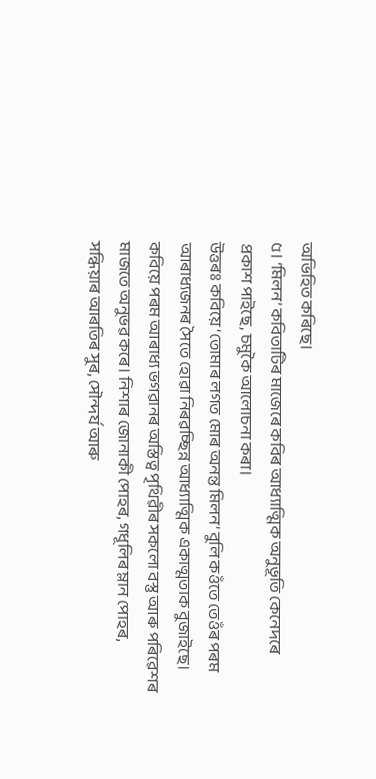অভিহিত কৰিছে।
৫। ‘মিলন’ কবিতাটিৰ মাজেৰে কবিৰ আধ্যাত্মিক অনুভূতি কেনেদৰে প্রকাশ পাইছে, চমুকৈ আলোচনা কৰা।
উত্তৰঃ কবিয়ে ‘তোমাৰ লগত মোৰ অনন্ত মিলন’ বুলি কওঁতে তেওঁৰ পৰম আৰাধ্যজনৰ সৈতে হোৱা নিৰৱচ্ছিন্ন আধ্যাত্মিক একাত্মতাক বুজাইছে। কবিয়ে পৰম আৰাধ্য ভগৱানৰ অস্তিত্ব পৃথিৱীৰ সকলো বস্তু আৰু পৰিৱেশৰ মাজতে অনুভৱ কৰে। নিশাৰ জোনাকী পোহৰ, গধূলিৰ ম্লান পোহৰ, সন্ধিয়াৰ আৰতিৰ সুৰ, সৌন্দৰ্য আৰু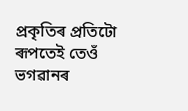প্ৰকৃতিৰ প্ৰতিটো ৰূপতেই তেওঁ ভগৱানৰ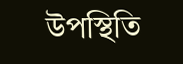উপস্থিতি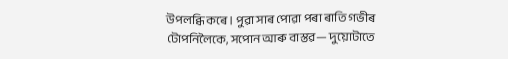উপলব্ধি কৰে। পুৱা সাৰ পোৱা পৰা ৰাতি গভীৰ টোপনিলৈকে, সপোন আৰু বাস্তৱ— দুয়োটাতে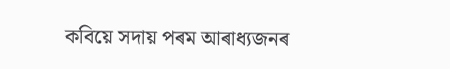কবিয়ে সদায় পৰম আৰাধ্যজনৰ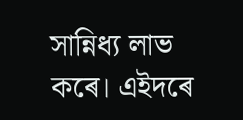সান্নিধ্য লাভ কৰে। এইদৰে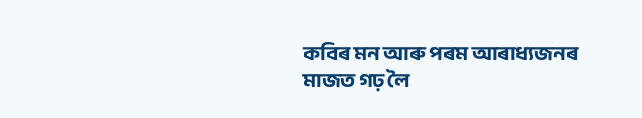কবিৰ মন আৰু পৰম আৰাধ্যজনৰ মাজত গঢ় লৈ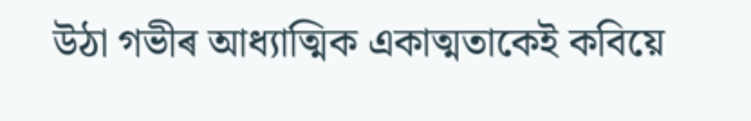উঠা গভীৰ আধ্যাত্মিক একাত্মতাকেই কবিয়ে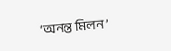‘অনন্ত মিলন’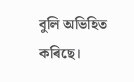বুলি অভিহিত কৰিছে।